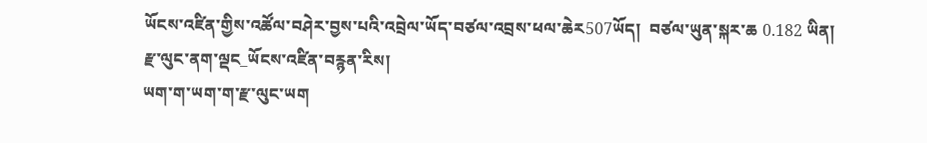ཡོངས་འཛིན་གྱིས་འཚོལ་བཤེར་བྱས་པའི་འབྲེལ་ཡོད་བཙལ་འབྲས་ཕལ་ཆེར507ཡོད།  བཙལ་ཡུན་སྐར་ཆ 0.182 ཡིན།
རྫ་ལུང་ནག་ལྡང_ཡོངས་འཛིན་བརྙན་རིས།
ཡག་ག་ཡག་ག་རྫ་ལུང་ཡག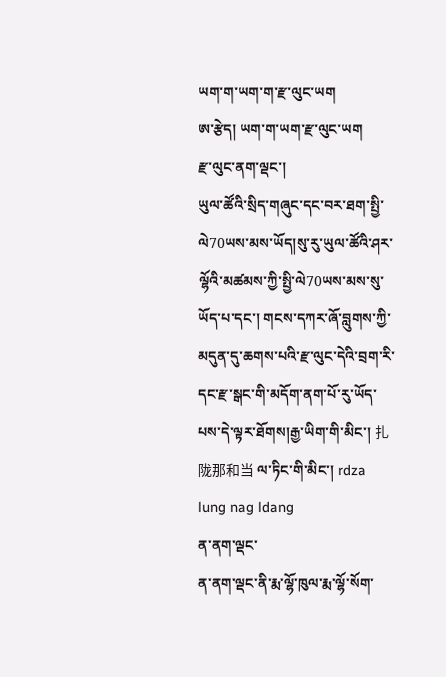ཡག་ག་ཡག་ག་རྫ་ལུང་ཡག
ཨ་རྩེད། ཡག་ག་ཡག་རྫ་ལུང་ཡག
རྫ་ལུང་ནག་ལྡང་།
ཡུལ་ཚོའི་སྲིད་གཞུང་དང་བར་ཐག་སྤྱི་ལེ70ཡས་མས་ཡོད།སུ་རུ་ཡུལ་ཚོའི་ཤར་ལྷོའི་མཚམས་ཀྱི་སྤྱི་ལེ70ཡས་མས་སུ་ཡོད་པ་དང་། གངས་དཀར་ཞོ་བླུགས་ཀྱི་མདུན་དུ་ཆགས་པའི་རྫ་ལུང་དེའི་བྲག་རི་དང་རྫ་སྒང་གི་མདོག་ནག་པོ་རུ་ཡོད་པས་དེ་ལྟར་ཐོགས།རྒྱ་ཡིག་གི་མིང་། 扎陇那和当 ལ་ཏིང་གི་མིང་། rdza lung nag ldang
ན་ནག་ལྡང་
ན་ནག་ལྡང་ནི་རྨ་ལྷོ་ཁུལ་རྨ་ལྷོ་སོག་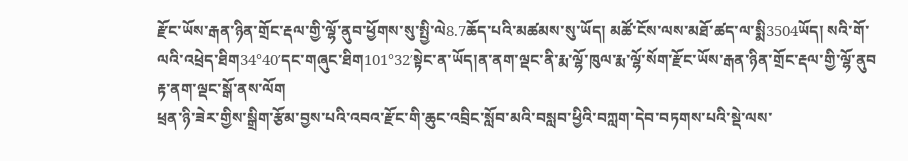རྫོང་ཡོས་རྒན་ཉིན་གྲོང་རྡལ་གྱི་ལྷོ་ནུབ་ཕྱོགས་སུ་སྤྱི་ལེ8.7ཆོད་པའི་མཚམས་སུ་ཡོད། མཚོ་ངོས་ལས་མཐོ་ཚད་ལ་སྨི3504ཡོད། སའི་གོ་ལའི་འཕྲེད་ཐིག34°40′དང་གཞུང་ཐིག101°32′སྟེང་ན་ཡོད།ན་ནག་ལྡང་ནི་རྨ་ལྷོ་ཁུལ་རྨ་ལྷོ་སོག་རྫོང་ཡོས་རྒན་ཉིན་གྲོང་རྡལ་གྱི་ལྷོ་ནུབ
རྟ་ནག་ལྡང་སྒོ་ནས་ལོག
ཕྲན་ཉི་ཟེར་གྱིས་སྒྲིག་རྩོམ་བྱས་པའི་འབའ་རྫོང་གི་ཆུང་འབྲིང་སློབ་མའི་བསླབ་ཕྱིའི་བཀླག་དེབ་བཏགས་པའི་སྡེ་ལས་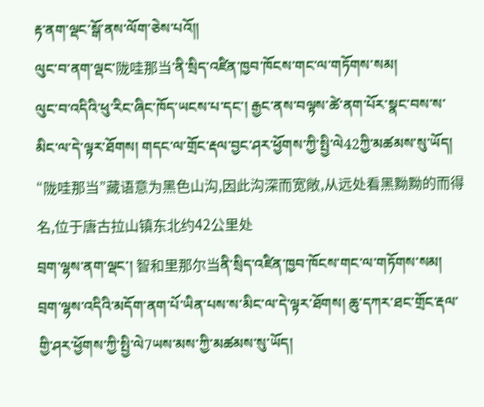རྟ་ནག་ལྡང་སྒོ་ནས་ལོག་ཅེས་པའོ༎
ལུང་བ་ནག་ལྡང་陇哇那当་ནི་སྲིད་འཛིན་ཁྱབ་ཁོངས་གང་ལ་གཏོགས་སམ།
ལུང་བ་འདིའི་ཕུ་རིང་ཞིང་ཁོད་ཡངས་པ་དང་། རྒྱང་ནས་བལྟས་ཚེ་ནག་པོར་སྣང་བས་ས་མིང་ལ་དེ་ལྟར་ཐོགས། གདང་ལ་གྲོང་རྡལ་བྱང་ཤར་ཕྱོགས་ཀྱི་སྤྱི་ལེ42ཀྱི་མཚམས་སུ་ཡོད། “陇哇那当”藏语意为黑色山沟,因此沟深而宽敞,从远处看黑黝黝的而得名,位于唐古拉山镇东北约42公里处
བྲག་ལྷས་ནག་ལྡང་། 智和里那尔当ནི་སྲིད་འཛིན་ཁྱབ་ཁོངས་གང་ལ་གཏོགས་སམ།
བྲག་ལྷས་འདིའི་མདོག་ནག་པོ་ཡིན་པས་ས་མིང་ལ་དེ་ལྟར་ཐོགས། ཆུ་དཀར་ཐང་གྲོང་རྡལ་གྱི་ཤར་ཕྱོགས་ཀྱི་སྤྱི་ལེ7ཡས་མས་ཀྱི་མཚམས་སུ་ཡོད།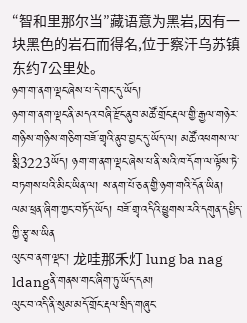“智和里那尔当”藏语意为黑岩,因有一块黑色的岩石而得名,位于察汗乌苏镇东约7公里处。
ཉག་ག་ནག་ལྡང་ཞེས་པ་དེ་གང་དུ་ཡོད།
ཉག་ག་ནག་ལྡང་ནི་མདའ་བཞི་རྫོང་ནུབ་མཚོ་གྲོང་རྡལ་གྱི་རྒྱལ་གཉེར་གཉིས་གཉིས་གཅིག་བཟོ་གྲྭའི་ནུབ་བྱང་དུ་ཡོད་ལ། མཚོ་འཕགས་ལ་སྨི3223ཡོད། ཉག་ག་ནག་ལྡང་ཞེས་པ་ནི་སའི་ཁ་དོག་ལ་ལྟོས་ཏེ་བཏགས་པའི་མིང་ཡིན་ལ། ས་ནག་པོ་ཅན་གྱི་ཉག་གའི་དོན་ཡིན། ལམ་ཕྲན་ཞིག་ཀྱང་བཏོད་ཡོད། བཟོ་གྲྭ་འདིའི་ཕྱུགས་རའི་དགུན་དཔྱིད་ཀྱི་རྩྭ་ས་ཡིན
ལུང་བ་ནག་ལྡང་། 龙哇那禾灯 lung ba nag ldangནི་གནས་གང་ཞིག་ཏུ་ཡོད་དམ།
ལུང་བ་འདི་ནི་སུམ་མདོ་གྲོང་རྡལ་སྲིད་གཞུང་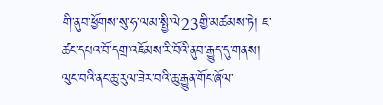གི་ནུབ་ཕྱོགས་སུ་ཧ་ལམ་སྤྱི་ལེ23གྱི་མཚམས་ཏེ། ཇ་ཚང་དཔའ་བོ་དགྲ་འཇོམས་རི་བོའི་ནུབ་རྒྱུད་དུ་གནས། ལུང་བའི་ནང་ཆུ་རུལ་ཟེར་བའི་ཆུ་རྒྱུན་གོང་ཞོལ་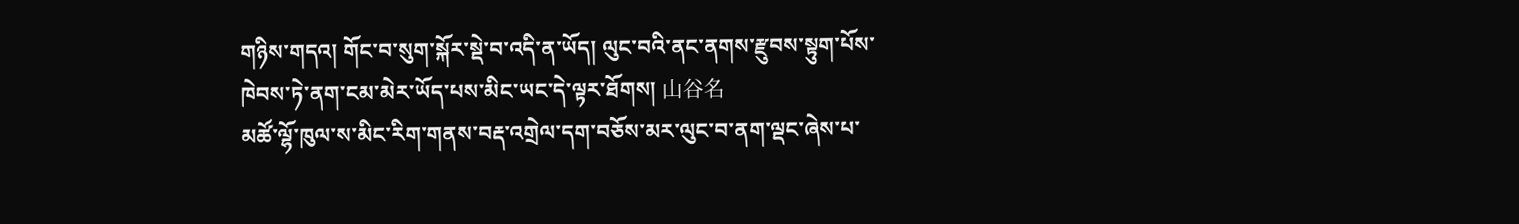གཉིས་གདའ། གོང་བ་སུག་སྐོར་སྡེ་བ་འདི་ན་ཡོད། ལུང་བའི་ནང་ནགས་རྫུབས་སྟུག་པོས་ཁེབས་ཏེ་ནག་ངམ་མེར་ཡོད་པས་མིང་ཡང་དེ་ལྟར་ཐོགས། 山谷名
མཚོ་ལྷོ་ཁུལ་ས་མིང་རིག་གནས་བརྡ་འགྲེལ་དག་བཅོས་མར་ལུང་བ་ནག་ལྡང་ཞེས་པ་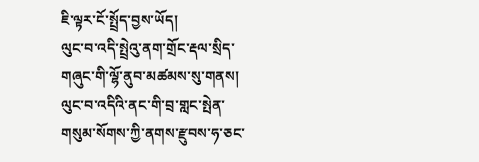ཇི་ལྟར་ངོ་སྤྲོད་བྱས་ཡོད།
ལུང་བ་འདི་སྤྲེའུ་ནག་གྲོང་རྡལ་སྲིད་གཞུང་གི་ལྷོ་ནུབ་མཚམས་སུ་གནས། ལུང་བ་འདིའི་ནང་གི་བྲ་གླང་སྤེན་གསུམ་སོགས་ཀྱི་ནགས་རྫུབས་ཧ་ཅང་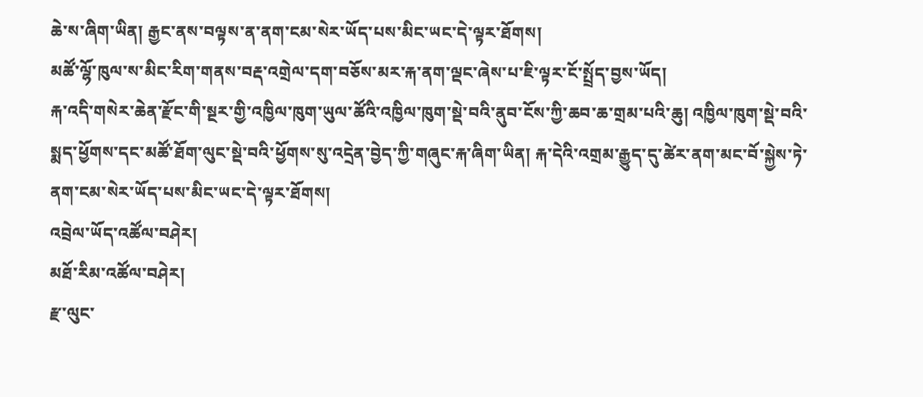ཆེ་ས་ཞིག་ཡིན། རྒྱང་ནས་བལྟས་ན་ནག་ངམ་སེར་ཡོད་པས་མིང་ཡང་དེ་ལྟར་ཐོགས།
མཚོ་ལྷོ་ཁུལ་ས་མིང་རིག་གནས་བརྡ་འགྲེལ་དག་བཅོས་མར་རྐ་ནག་ལྡང་ཞེས་པ་ཇི་ལྟར་ངོ་སྤྲོད་བྱས་ཡོད།
རྐ་འདི་གསེར་ཆེན་རྫོང་གི་སྔར་གྱི་འཁྱིལ་ཁུག་ཡུལ་ཚོའི་འཁྱིལ་ཁུག་སྡེ་བའི་ནུབ་ངོས་ཀྱི་ཆབ་ཆ་གྲམ་པའི་ཆུ། འཁྱིལ་ཁུག་སྡེ་བའི་སྨད་ཕྱོགས་དང་མཚོ་ཐོག་ལུང་སྡེ་བའི་ཕྱོགས་སུ་འདྲེན་བྱེད་ཀྱི་གཞུང་རྐ་ཞིག་ཡིན། རྐ་དེའི་འགྲམ་རྒྱུད་དུ་ཚེར་ནག་མང་བོ་སྐྱེས་ཏེ་ནག་ངམ་སེར་ཡོད་པས་མིང་ཡང་དེ་ལྟར་ཐོགས།
འབྲེལ་ཡོད་འཚོལ་བཤེར།
མཐོ་རིམ་འཚོལ་བཤེར།
རྫ་ལུང་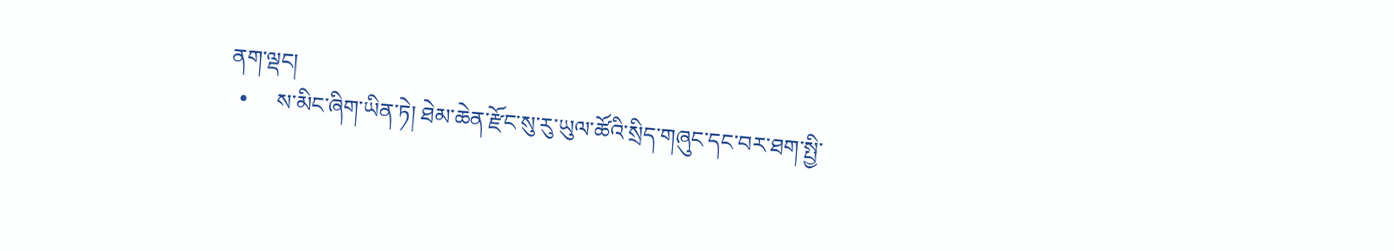ནག་ལྡང།
  •     ས་མིང་ཞིག་ཡིན་ཏེ། ཐེམ་ཆེན་རྫོང་སུ་རུ་ཡུལ་ཚོའི་སྲིད་གཞུང་དང་བར་ཐག་སྤྱི་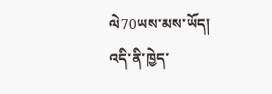ལེ70ཡས་མས་ཡོད།
འདི་ནི་ཁྱེད་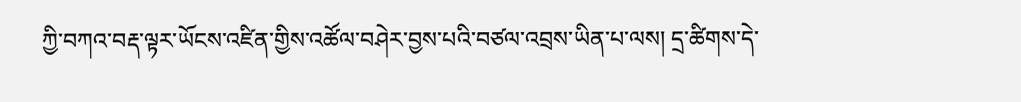ཀྱི་བཀའ་བརྡ་ལྟར་ཡོངས་འཛིན་གྱིས་འཚོལ་བཤེར་བྱས་པའི་བཙལ་འབྲས་ཡིན་པ་ལས། དྲ་ཚིགས་དེ་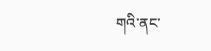གའི་ནང་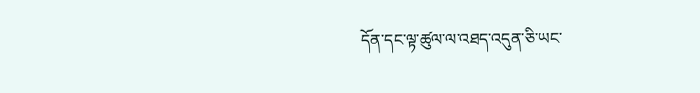དོན་དང་ལྟ་ཚུལ་ལ་འཐད་འདུན་ཅི་ཡང་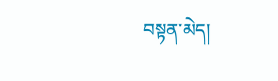བསྟན་མེད།